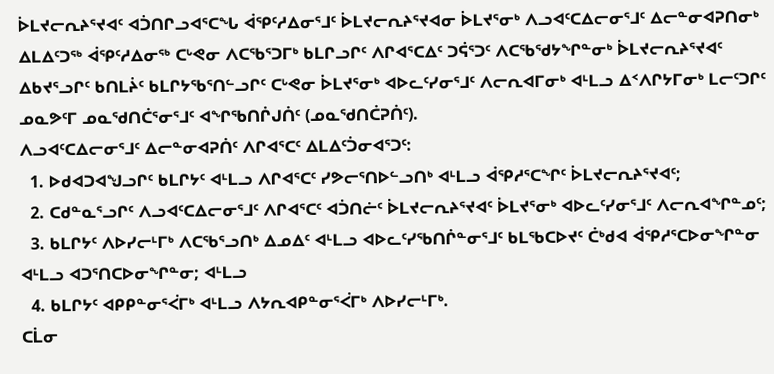ᐆᒪᔪᓕᕆᔨᕐᔪᐊᑦ ᐊᑑᑎᒋᓗᐊᕐᑕᖓ ᐋᕿᑦᓱᐃᓂᕐᒧᑦ ᐆᒪᔪᓕᕆᔨᕐᔪᐊᓂ ᐆᒪᔪᕐᓂᒃ ᐱᓗᐊᑦᑕᐃᓕᓂᕐᒧᑦ ᐃᓕᓐᓂᐊᕈᑎᓂᒃ ᐃᒪᐃᑦᑐᖅ ᐋᕿᑦᓱᐃᓂᖅ ᑕᒡᕙᓂ ᐱᑕᖃᕐᑐᒥᒃ ᑲᒪᒋᓗᒋᑦ ᐱᒋᐊᕐᑕᐃᑦ ᑐᕌᕐᑐᑦ ᐱᑕᖃᖁᔭᖏᓐᓂᒃ ᐆᒪᔪᓕᕆᔨᕐᔪᐊᑦ ᐃᑲᔪᕐᓗᒋᑦ ᑲᑎᒪᔩᑦ ᑲᒪᒋᔭᖃᕐᑎᓪᓗᒋᑦ ᑕᒡᕙᓂ ᐆᒪᔪᕐᓂᒃ ᐊᐅᓚᑦᓯᓂᕐᒧᑦ ᐱᓕᕆᐊᒥᓂᒃ ᐊᒻᒪᓗ ᐃᑉᐱᒋᔭᒥᓂᒃ ᒪᓕᑦᑐᒋᑦ ᓄᓇᕗᑦᒥ ᓄᓇᖁᑎᑖᕐᓂᕐᒧᑦ ᐊᖏᖃᑎᒌᒍᑏᑦ (ᓄᓇᖁᑎᑖᕈᑏᑦ).
ᐱᓗᐊᑦᑕᐃᓕᓂᕐᒧᑦ ᐃᓕᓐᓂᐊᕈᑏᑦ ᐱᒋᐊᕐᑕᑦ ᐃᒪᐃᑦᑑᓂᐊᕐᑐᑦ:
  1. ᐅᑯᐊᑐᐊᖑᓗᒋᑦ ᑲᒪᒋᔭᑦ ᐊᒻᒪᓗ ᐱᒋᐊᕐᑕᑦ ᓯᕗᓕᕐᑎᐅᓪᓗᑎᒃ ᐊᒻᒪᓗ ᐋᕿᓱᕐᑕᖏᑦ ᐆᒪᔪᓕᕆᔨᕐᔪᐊᑦ;
  2. ᑕᑯᓐᓇᕐᓗᒋᑦ ᐱᓗᐊᑦᑕᐃᓕᓂᕐᒧᑦ ᐱᒋᐊᕐᑕᑦ ᐊᑑᑎᓖᑦ ᐆᒪᔪᓕᕆᔨᕐᔪᐊᑦ ᐆᒪᔪᕐᓂᒃ ᐊᐅᓚᑦᓯᓂᕐᒧᑦ ᐱᓕᕆᐊᖏᓐᓄᑦ;
  3. ᑲᒪᒋᔭᑦ ᐱᐅᓯᓕᒻᒥᒃ ᐱᑕᖃᕐᓗᑎᒃ ᐃᓄᐃᑦ ᐊᒻᒪᓗ ᐊᐅᓚᑦᓯᖃᑎᒌᓐᓂᕐᒧᑦ ᑲᒪᖃᑕᐅᔪᑦ ᑖᒃᑯᐊ ᐋᕿᓱᕐᑕᐅᓂᖏᓐᓂ ᐊᒻᒪᓗ ᐊᑐᕐᑎᑕᐅᓂᖏᓐᓂ; ᐊᒻᒪᓗ
  4. ᑲᒪᒋᔭᑦ ᐊᑭᑭᓐᓂᕐᐹᒥᒃ ᐊᒻᒪᓗ ᐱᔭᕆᐊᑭᓐᓂᕐᐹᒥᒃ ᐱᐅᓯᓕᒻᒥᒃ.
ᑕᒫᓂ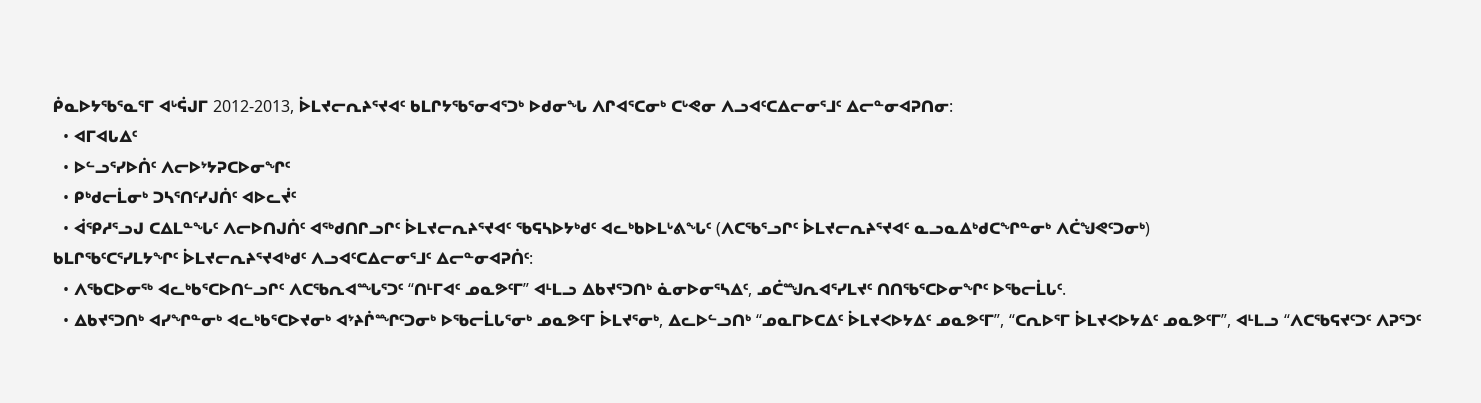ᑮᓇᐅᔭᖃᕐᓇᕐᒥ ᐊᒡᕌᒍᒥ 2012-2013, ᐆᒪᔪᓕᕆᔨᕐᔪᐊᑦ ᑲᒪᒋᔭᖃᕐᓂᐊᕐᑐᒃ ᐅᑯᓂᖓ ᐱᒋᐊᕐᑕᓂᒃ ᑕᒡᕙᓂ ᐱᓗᐊᑦᑕᐃᓕᓂᕐᒧᑦ ᐃᓕᓐᓂᐊᕈᑎᓂ:
  • ᐊᒥᐊᒐᐃᑦ
  • ᐅᓪᓗᕐᓯᐅᑏᑦ ᐱᓕᐅᔾᔭᕈᑕᐅᓂᖏᑦ
  • ᑭᒃᑯᓕᒫᓂᒃ ᑐᓴᕐᑎᑦᓯᒍᑏᑦ ᐊᐅᓚᔫᑦ
  • ᐋᕿᓱᕐᓗᒍ ᑕᐃᒪᓐᖓᑦ ᐱᓕᐅᑎᒍᑏᑦ ᐊᖅᑯᑎᒋᓗᒋᑦ ᐆᒪᔪᓕᕆᔨᕐᔪᐊᑦ ᖃᕋᓴᐅᔭᒃᑯᑦ ᐊᓚᒃᑲᐅᒪᒡᕕᖓᑦ (ᐱᑕᖃᕐᓗᒋᑦ ᐆᒪᔪᓕᕆᔨᕐᔪᐊᑦ ᓇᓗᓇᐃᒃᑯᑕᖏᓐᓂᒃ ᐱᑖᖑᕙᑦᑐᓂᒃ)
ᑲᒪᒋᖃᑦᑕᕐᓯᒪᔭᖏᑦ ᐆᒪᔪᓕᕆᔨᕐᔪᐊᒃᑯᑦ ᐱᓗᐊᑦᑕᐃᓕᓂᕐᒧᑦ ᐃᓕᓐᓂᐊᕈᑏᑦ:
  • ᐱᖃᑕᐅᓂᖅ ᐊᓚᒃᑲᕐᑕᐅᑎᓪᓗᒋᑦ ᐱᑕᖃᕆᐊᙵᕐᑐᑦ “ᑎᒻᒥᐊᑦ ᓄᓇᕗᑦᒥ” ᐊᒻᒪᓗ ᐃᑲᔪᕐᑐᑎᒃ ᓈᓂᐅᓂᕐᓴᐃᑦ, ᓄᑖᙳᕆᐊᕐᓯᒪᔪᑦ ᑎᑎᖃᕐᑕᐅᓂᖏᑦ ᐅᖃᓕᒫᒐᑦ.
  • ᐃᑲᔪᕐᑐᑎᒃ ᐊᓯᖏᓐᓂᒃ ᐊᓚᒃᑲᕐᑕᐅᔪᓂᒃ ᐊᔾᔨᒌᙱᑦᑐᓂᒃ ᐅᖃᓕᒫᒐᕐᓂᒃ ᓄᓇᕗᑦᒥ ᐆᒪᔪᕐᓂᒃ, ᐃᓚᐅᓪᓗᑎᒃ “ᓄᓇᒥᐅᑕᐃᑦ ᐆᒪᔪᐸᐅᔭᐃᑦ ᓄᓇᕗᑦᒥ”, “ᑕᕆᐅᕐᒥ ᐆᒪᔪᐸᐅᔭᐃᑦ ᓄᓇᕗᑦᒥ”, ᐊᒻᒪᓗ “ᐱᑕᖃᕋᔪᑦᑐᑦ ᐱᕈᕐᑐᑦ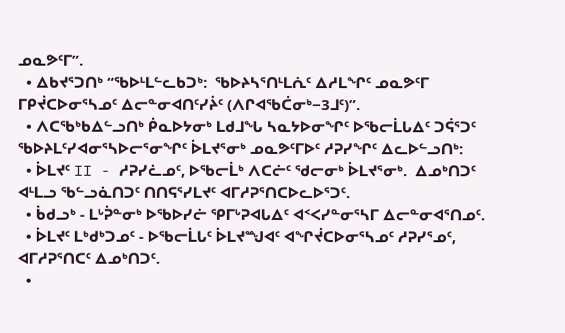ᓄᓇᕗᑦᒥ”.
  • ᐃᑲᔪᕐᑐᑎᒃ “ᖃᐅᒻᒪᓪᓚᑲᑐᒃ:  ᖃᐅᔨᓴᕐᑎᒻᒪᕇᑦ ᐃᓱᒪᖏᑦ ᓄᓇᕗᑦᒥ ᒥᑭᔫᑕᐅᓂᕐᓴᓄᑦ ᐃᓕᓐᓂᐊᑎᑦᓯᔩᑦ (ᐱᒋᐊᖃᑖᓂᒃ−3ᒧᑦ)”.
  • ᐱᑕᖃᒃᑲᐃᓪᓗᑎᒃ ᑮᓇᐅᔭᓂᒃ ᒪᑯᒧᖓ ᓴᓇᔭᐅᓂᖏᑦ ᐅᖃᓕᒫᒐᐃᑦ ᑐᕌᕐᑐᑦ ᖃᐅᔨᒪᑦᓯᐊᓂᕐᓴᐅᓕᕐᓂᖏᑦ ᐆᒪᔪᕐᓂᒃ ᓄᓇᕗᑦᒥᐅᑦ ᓱᕈᓯᖏᑦ ᐃᓚᐅᓪᓗᑎᒃ:
  • ᐆᒪᔪᑦ II - ᓱᕈᓯᓛᓄᑦ, ᐅᖃᓕᒫᒃ ᐱᑕᓖᑦ ᖁᓕᓂᒃ ᐆᒪᔪᕐᓂᒃ.  ᐃᓄᒃᑎᑐᑦ ᐊᒻᒪᓗ ᖃᓪᓗᓈᑎᑐᑦ ᑎᑎᕋᕐᓯᒪᔪᑦ ᐊᒥᓱᕈᕐᑎᑕᐅᓚᐅᕐᑐᑦ.
  • ᑳᑯᓗᒃ - ᒪᒡᕉᓐᓂᒃ ᐅᖃᐅᓯᓖ ᕿᒥᒡᕈᐊᒐᐃᑦ ᐊᑉᐸᓯᓐᓂᕐᓴᒥ ᐃᓕᓐᓂᐊᕐᑎᓄᑦ.
  • ᐆᒪᔪᑦ ᒪᒃᑯᒃᑐᓄᑦ - ᐅᖃᓕᒫᒐᑦ ᐆᒪᔪᙳᐊᑦ ᐊᖏᔫᑕᐅᓂᕐᓴᓄᑦ ᓱᕈᓯᕐᓄᑦ, ᐊᒥᓱᕈᕐᑎᑕᑦ ᐃᓄᒃᑎᑐᑦ.
  •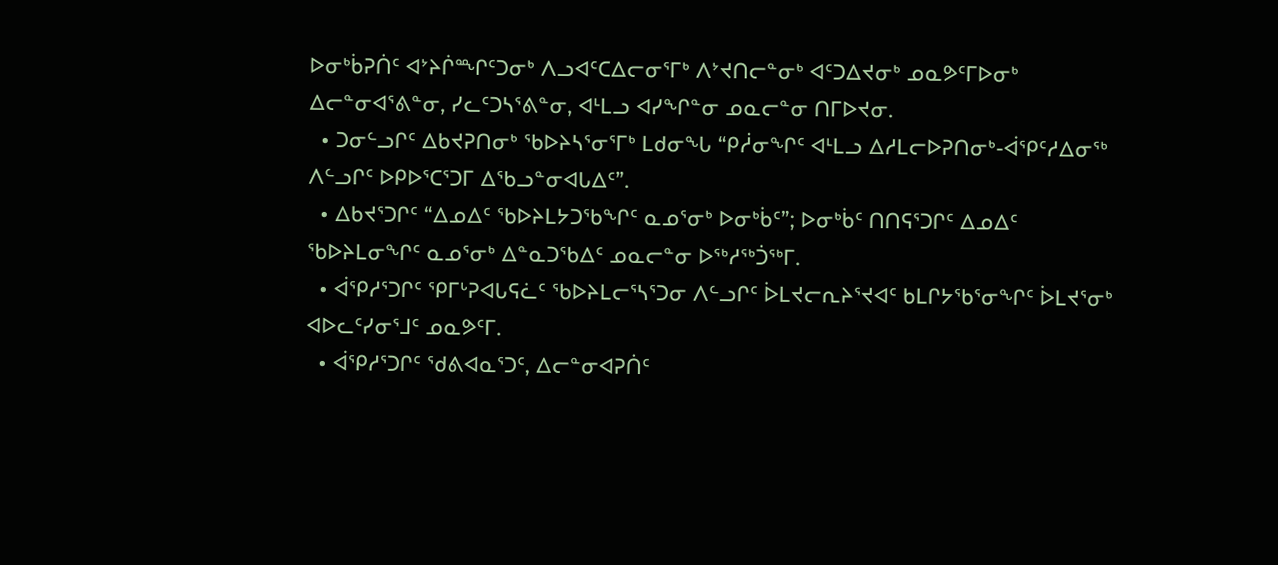ᐅᓂᒃᑳᕈᑏᑦ ᐊᔾᔨᒌᙱᑦᑐᓂᒃ ᐱᓗᐊᑦᑕᐃᓕᓂᕐᒥᒃ ᐱᔾᔪᑎᓕᓐᓂᒃ ᐊᑦᑐᐃᔪᓂᒃ ᓄᓇᕗᑦᒥᐅᓂᒃ ᐃᓕᓐᓂᐊᕐᕕᓐᓂ, ᓯᓚᑦᑐᓴᕐᕕᓐᓂ, ᐊᒻᒪᓗ ᐊᓯᖏᓐᓂ ᓄᓇᓕᓐᓂ ᑎᒥᐅᔪᓂ.
  • ᑐᓂᓪᓗᒋᑦ ᐃᑲᔪᕈᑎᓂᒃ ᖃᐅᔨᓴᕐᓂᕐᒥᒃ ᒪᑯᓂᖓ “ᑭᓲᓂᖏᑦ ᐊᒻᒪᓗ ᐃᓱᒪᓕᐅᕈᑎᓂᒃ-ᐋᕿᑦᓱᐃᓂᖅ ᐱᓪᓗᒋᑦ ᐅᑭᐅᕐᑕᕐᑐᒥ ᐃᖃᓗᓐᓂᐊᒐᐃᑦ”.
  • ᐃᑲᔪᕐᑐᒋᑦ “ᐃᓄᐃᑦ ᖃᐅᔨᒪᔭᑐᖃᖏᑦ ᓇᓄᕐᓂᒃ ᐅᓂᒃᑳᑦ”; ᐅᓂᒃᑳᑦ ᑎᑎᕋᕐᑐᒋᑦ ᐃᓄᐃᑦ ᖃᐅᔨᒪᓂᖏᑦ ᓇᓄᕐᓂᒃ ᐃᓐᓇᑐᖃᐃᑦ ᓄᓇᓕᓐᓂ ᐅᖅᓱᖅᑑᖅᒥ.
  • ᐋᕿᓱᕐᑐᒋᑦ ᕿᒥᒡᕈᐊᒐᕋᓛᑦ ᖃᐅᔨᒪᓕᕐᓴᕐᑐᓂ ᐱᓪᓗᒋᑦ ᐆᒪᔪᓕᕆᔨᕐᔪᐊᑦ ᑲᒪᒋᔭᖃᕐᓂᖏᑦ ᐆᒪᔪᕐᓂᒃ ᐊᐅᓚᑦᓯᓂᕐᒧᑦ ᓄᓇᕗᑦᒥ.
  • ᐋᕿᓱᕐᑐᒋᑦ ᖁᕕᐊᓇᕐᑐᑦ, ᐃᓕᓐᓂᐊᕈᑏᑦ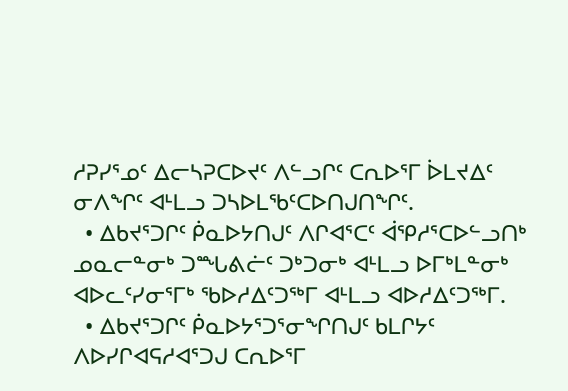ᓱᕈᓯᕐᓄᑦ ᐃᓕᓴᕈᑕᐅᔪᑦ ᐱᓪᓗᒋᑦ ᑕᕆᐅᕐᒥ ᐆᒪᔪᐃᑦ ᓂᐱᖏᑦ ᐊᒻᒪᓗ ᑐᓴᐅᒪᖃᑦᑕᐅᑎᒍᑎᖏᑦ.
  • ᐃᑲᔪᕐᑐᒋᑦ ᑮᓇᐅᔭᑎᒍᑦ ᐱᒋᐊᕐᑕᑦ ᐋᕿᓱᕐᑕᐅᓪᓗᑎᒃ ᓄᓇᓕᓐᓂᒃ ᑐᙵᕕᓖᑦ ᑐᒃᑐᓂᒃ ᐊᒻᒪᓗ ᐅᒥᒃᒪᓐᓂᒃ ᐊᐅᓚᑦᓯᓂᕐᒥᒃ ᖃᐅᓱᐃᑦᑐᖅᒥ ᐊᒻᒪᓗ ᐊᐅᓱᐃᑦᑐᖅᒥ.
  • ᐃᑲᔪᕐᑐᒋᑦ ᑮᓇᐅᔭᕐᑐᕐᓂᖏᑎᒍᑦ ᑲᒪᒋᔭᑦ ᐱᐅᓯᒋᐊᕋᓱᐊᕐᑐᒍ ᑕᕆᐅᕐᒥ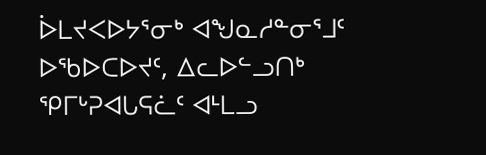ᐆᒪᔪᐸᐅᔭᕐᓂᒃ ᐊᖑᓇᓱᓐᓂᕐᒧᑦ ᐅᖃᐅᑕᐅᔪᑦ, ᐃᓚᐅᓪᓗᑎᒃ ᕿᒥᒡᕈᐊᒐᕋᓛᑦ ᐊᒻᒪᓗ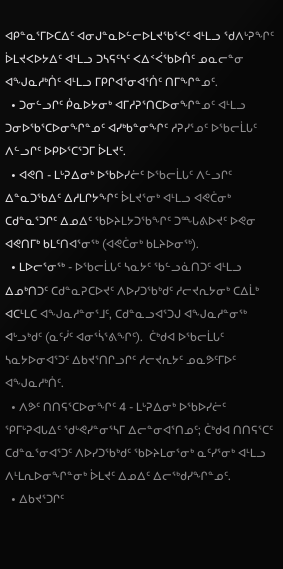ᐊᑭᓐᓇᕐᒥᐅᑕᐃᑦ ᐊᓂᒍᓐᓇᐅᓪᓕᐅᒪᔪᖃᕐᐸᑦ ᐊᒻᒪᓗ ᖁᐱᒡᕈᖏᑦ ᐆᒪᔪᐸᐅᔭᐃᑦ ᐊᒻᒪᓗ ᑐᓴᕋᑦᓴᑦ ᐸᐃᑉᐹᖃᐅᑏᑦ ᓄᓇᓕᓐᓂ ᐊᖑᓇᓱᒃᑏᑦ ᐊᒻᒪᓗ ᒥᑭᒋᐊᕐᓂᐊᕐᑏᑦ ᑎᒥᖏᓐᓄᑦ.
  • ᑐᓂᓪᓗᒋᑦ ᑮᓇᐅᔭᓂᒃ ᐊᒥᓱᕈᕐᑎᑕᐅᓂᖏᓐᓄᑦ ᐊᒻᒪᓗ ᑐᓂᐅᖃᕐᑕᐅᓂᖏᓐᓄᑦ ᐊᓯᒃᑲᓐᓂᖏᑦ ᓱᕈᓯᕐᓄᑦ ᐅᖃᓕᒫᒐᑦ ᐱᓪᓗᒋᑦ ᐅᑭᐅᕐᑕᕐᑐᒥ ᐆᒪᔪᑦ.
  • ᐊᕙᑎ - ᒪᒡᕈᐃᓂᒃ ᐅᖃᐅᓯᓖᑦ ᐅᖃᓕᒫᒐᑦ ᐱᓪᓗᒋᑦ ᐃᓐᓇᑐᖃᐃᑦ ᐃᓱᒪᒋᔭᖏᑦ ᐆᒪᔪᕐᓂᒃ ᐊᒻᒪᓗ ᐊᕙᑖᓂᒃ ᑕᑯᓐᓇᕐᑐᒋᑦ ᐃᓄᐃᑦ ᖃᐅᔨᒪᔭᑐᖃᖏᑦ ᑐᙵᕕᐅᔪᑦ ᐅᕙᓂ ᐊᕙᑎᒥᒃ ᑲᒪᑦᑎᐊᕐᓂᖅ (ᐊᕙᑖᓂᒃ ᑲᒪᔨᐅᓂᖅ).
  • ᒪᐅᓕᕐᓂᖅ - ᐅᖃᓕᒫᒐᑦ ᓴᓇᔭᑦ ᖃᓪᓗᓈᑎᑐᑦ ᐊᒻᒪᓗ ᐃᓄᒃᑎᑐᑦ ᑕᑯᓐᓇᕈᑕᐅᔪᑦ ᐱᐅᓯᑐᖃᒃᑯᑦ ᓱᓕᔪᕆᔭᓂᒃ ᑕᐃᒫᒃ ᐊᑕᒻᒪᑕ ᐊᖑᓇᓱᓐᓂᕐᒧᑦ, ᑕᑯᓐᓇᓗᐊᕐᑐᒍ ᐊᖑᓇᓱᓐᓂᖅ ᐊᒡᓗᒃᑯᑦ (ᓇᑦᓰᑦ ᐊᓂᕐᓵᕐᕕᖏᑦ).  ᑖᒃᑯᐊ ᐅᖃᓕᒫᒐᑦ ᓴᓇᔭᐅᓂᐊᕐᑐᑦ ᐃᑲᔪᕐᑎᒋᓗᒋᑦ ᓱᓕᔪᕆᔭᑦ ᓄᓇᕗᑦᒥᐅᑦ ᐊᖑᓇᓱᒃᑏᑦ.
  • ᐱᕗᑦ ᑎᑎᕋᕐᑕᐅᓂᖏᑦ 4 - ᒪᒡᕈᐃᓂᒃ ᐅᖃᐅᓯᓖᑦ ᕿᒥᒡᕈᐊᒐᐃᑦ ᖁᒡᕙᓯᓐᓂᕐᓴᒥ ᐃᓕᓐᓂᐊᕐᑎᓄᑦ; ᑖᒃᑯᐊ ᑎᑎᕋᕐᑕᑦ ᑕᑯᓐᓇᕐᓂᐊᕐᑐᑦ ᐱᐅᓯᑐᖃᒃᑯᑦ ᖃᐅᔨᒪᓂᕐᓂᒃ ᓇᑦᓯᕐᓂᒃ ᐊᒻᒪᓗ ᐱᒻᒪᕆᐅᓂᖏᓐᓂᒃ ᐆᒪᔪᑦ ᐃᓄᐃᑦ ᐃᓕᖅᑯᓯᖏᓐᓄᑦ.
  • ᐃᑲᔪᕐᑐᒋᑦ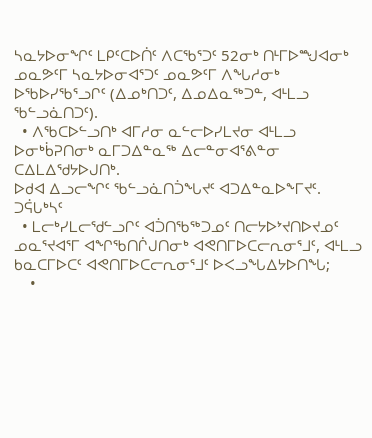ᓴᓇᔭᐅᓂᖏᑦ ᒪᑭᑦᑕᐅᑏᑦ ᐱᑕᖃᕐᑐᑦ 52ᓂᒃ ᑎᒻᒥᐅᙳᐊᓂᒃ ᓄᓇᕗᑦᒥ ᓴᓇᔭᐅᓂᐊᕐᑐᑦ ᓄᓇᕗᑦᒥ ᐱᖓᓱᓂᒃ ᐅᖃᐅᓯᖃᕐᓗᒋᑦ (ᐃᓄᒃᑎᑐᑦ, ᐃᓄᐃᓇᖅᑐᓐ, ᐊᒻᒪᓗ ᖃᓪᓗᓈᑎᑐᑦ).
  • ᐱᖃᑕᐅᓪᓗᑎᒃ ᐊᒥᓱᓂ ᓇᓪᓕᐅᓯᒪᔪᓂ ᐊᒻᒪᓗ ᐅᓂᒃᑳᕈᑎᓂᒃ ᓇᒥᑐᐃᓐᓇᖅ ᐃᓕᓐᓂᐊᕐᕕᓐᓂ ᑕᐃᒪᐃᖁᔭᐅᒍᑎᒃ.
ᐅᑯᐊ ᐃᓗᓕᖏᑦ ᖃᓪᓗᓈᑎᑑᖓᔪᑦ ᐊᑐᐃᓐᓇᐅᖕᒥᔪᑦ.
ᑐᕌᒐᒃᓴᑦ
  • ᒪᓕᒃᓯᒪᓕᖁᓪᓗᒋᑦ ᐊᑑᑎᖃᖅᑐᓄᑦ ᑎᓕᔭᐅᔾᔪᑎᐅᔪᓄᑦ ᓄᓇᕐᔪᐊᕐᒥ ᐊᖏᖃᑎᒌᒍᑎᓂᒃ ᐊᕙᑎᒥᐅᑕᓕᕆᓂᕐᒧᑦ, ᐊᒻᒪᓗ ᑲᓇᑕᒥᐅᑕᑦ ᐊᕙᑎᒥᐅᑕᓕᕆᓂᕐᒧᑦ ᐅᐸᓗᖓᐃᔭᐅᑎᖓ;
    •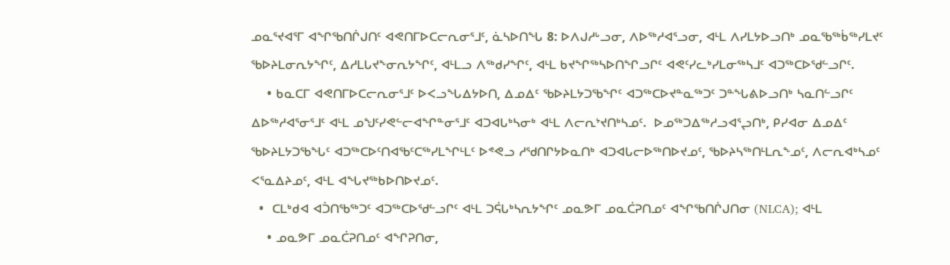ᓄᓇᕐᔪᐊᕐᒥ ᐊᖏᖃᑎᒌᒍᑎᑦ ᐊᕙᑎᒥᐅᑕᓕᕆᓂᕐᒧᑦ, ᓈᓴᐅᑎᖓ 8: ᐅᐱᒍᓱᒡᓗᓂ, ᐱᐅᖅᓱᐊᕐᓗᓂ, ᐊᒻᒪ ᐱᓯᒪᔭᐅᓗᑎᒃ ᓄᓇᖃᖅᑳᖅᓯᒪᔪᑦ ᖃᐅᔨᒪᓂᕆᔭᖏᑦ, ᐃᓱᒪᒐᔪᖕᓂᕆᔭᖏᑦ, ᐊᒻᒪᓗ ᐱᖅᑯᓯᖏᑦ, ᐊᒻᒪ ᑲᔪᖏᖅᓴᐅᑎᖏᓗᒋᑦ ᐊᕙᑦᓯᓚᒃᓯᒪᓂᖅᓴᒧᑦ ᐊᑐᖅᑕᐅᖁᓪᓗᒋᑦ.
    • ᑲᓇᑕᒥ ᐊᕙᑎᒥᐅᑕᓕᕆᓂᕐᒧᑦ ᐅᐸᓗᖓᐃᔭᐅᑎ, ᐃᓄᐃᑦ ᖃᐅᔨᒪᔭᑐᖃᖏᑦ ᐊᑐᖅᑕᐅᔪᓐᓇᖅᑐᑦ ᑐᓐᖓᕕᐅᓗᑎᒃ ᓴᓇᑎᓪᓗᒋᑦ ᐃᐅᖅᓱᐊᕐᓂᕐᒧᑦ ᐊᒻᒪ ᓄᖑᑦᓯᕙᓪᓕᐊᖏᓐᓂᕐᒧᑦ ᐊᑐᐊᒐᒃᓴᓂᒃ ᐊᒻᒪ ᐱᓕᕆᔾᔪᑎᒃᓴᓄᑦ.  ᐅᓄᖅᑐᐃᖅᓱᓗᐊᕐᖢᑎᒃ, ᑭᓯᐊᓂ ᐃᓄᐃᑦ ᖃᐅᔨᒪᔭᑐᖃᖓᑦ ᐊᑐᖅᑕᐅᑦᑎᐊᖃᑦᑕᖅᓯᒪᖏᒻᒪᑦ ᐅᕝᕙᓗ ᓱᖁᑎᒋᔭᐅᓇᑎᒃ ᐊᑐᐊᒐᓕᐅᖅᑎᐅᔪᓄᑦ, ᖃᐅᔨᓴᖅᑎᒻᒪᕆᖕᓄᑦ, ᐱᓕᕆᐊᒃᓴᓄᑦ ᐸᕐᓇᐃᔨᓄᑦ, ᐊᒻᒪ ᐊᖓᔪᖅᑲᐅᑎᐅᔪᓄᑦ.
  •  ᑕᒪᒃᑯᐊ ᐊᑑᑎᖃᖅᑐᑦ ᐊᑐᖅᑕᐅᖁᓪᓗᒋᑦ ᐊᒻᒪ ᑐᕌᒐᒃᓴᕆᔭᖏᑦ ᓄᓇᕗᒥ ᓄᓇᑖᕈᑎᓄᑦ ᐊᖏᖃᑎᒌᒍᑎᓂ (NLCA); ᐊᒻᒪ
    • ᓄᓇᕗᒥ ᓄᓇᑖᕈᑎᓄᑦ ᐊᖏᕈᑎᓂ,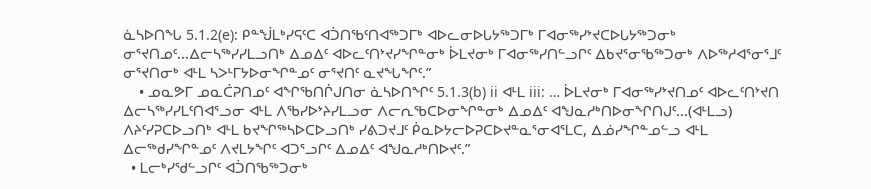ᓈᓴᐅᑎᖓ 5.1.2(e): ᑭᓐᖒᒪᒃᓯᕋᑦᑕ ᐊᑑᑎᖃᑦᑎᐊᖅᑐᒥᒃ ᐊᐅᓚᓂᐅᒐᔭᖅᑐᒥᒃ ᒥᐊᓂᖅᓯᔾᔪᑕᐅᒐᔭᖅᑐᓂᒃ ᓂᕐᔪᑎᓄᑦ...ᐃᓕᓴᖅᓯᓯᒪᓗᑎᒃ ᐃᓄᐃᑦ ᐊᐅᓚᑦᑎᔾᔪᓯᖏᓐᓂᒃ ᐆᒪᔪᓂᒃ ᒥᐊᓂᖅᓯᑎᓪᓗᒋᑦ ᐃᑲᔪᕐᓂᖃᖅᑐᓂᒃ ᐱᐅᖅᓱᐊᕐᓂᕐᒧᑦ ᓂᕐᔪᑎᓂᒃ ᐊᒻᒪ ᓴᐳᒻᒥᔭᐅᓂᖏᓐᓄᑦ ᓂᕐᔪᑎᑦ ᓇᔪᖓᖏᑦ.”
    • ᓄᓇᕗᒥ ᓄᓇᑖᕈᑎᓄᑦ ᐊᖏᖃᑎᒌᒍᑎᓂ ᓈᓴᐅᑎᖏᑦ 5.1.3(b) ii ᐊᒻᒪ iii: … ᐆᒪᔪᓂᒃ ᒥᐊᓂᖅᓯᔾᔪᑎᓄᑦ ᐊᐅᓚᑦᑎᔾᔪᑎ ᐃᓕᓴᖅᓯᓯᒪᑦᑎᐊᕐᓗᓂ ᐊᒻᒪ ᐱᖃᓯᐅᔾᔨᓯᒪᓗᓂ ᐱᓕᕆᖃᑕᐅᓂᖏᓐᓂᒃ ᐃᓄᐃᑦ ᐊᖑᓇᓱᒃᑎᐅᓂᖏᑎᒍᑦ...(ᐊᒻᒪᓗ)  ᐱᔨᑦᓯᕈᑕᐅᓗᑎᒃ ᐊᒻᒪ ᑲᔪᖏᖅᓴᐅᑕᐅᓗᑎᒃ ᓯᕕᑐᔪᒧᑦ ᑮᓇᐅᔭᓕᐅᕈᑕᐅᔪᓐᓇᕐᓂᐊᕐᒪᑕ, ᐃᓅᓯᖏᓐᓄᓪᓗ ᐊᒻᒪ ᐃᓕᖅᑯᓯᖏᓐᓄᑦ ᐱᔪᒪᔭᖏᑦ ᐊᑐᕐᓗᒋᑦ ᐃᓄᐃᑦ ᐊᖑᓇᓱᒃᑎᐅᔪᑦ.”
  • ᒪᓕᒃᓯᖁᓪᓗᒋᑦ ᐊᑑᑎᖃᖅᑐᓂᒃ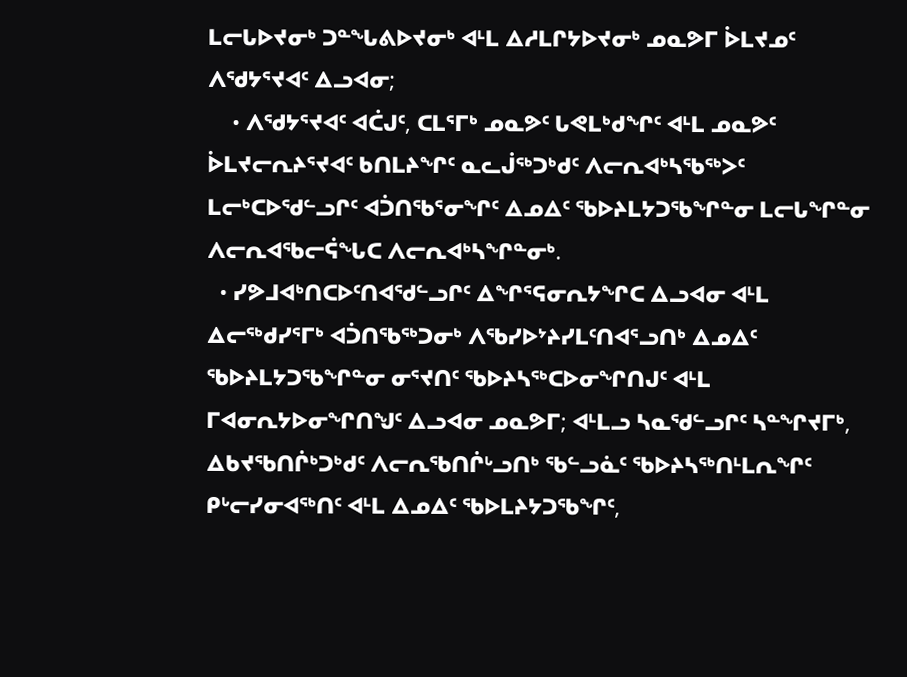ᒪᓕᒐᐅᔪᓂᒃ ᑐᓐᖓᕕᐅᔪᓂᒃ ᐊᒻᒪ ᐃᓱᒪᒋᔭᐅᔪᓂᒃ ᓄᓇᕗᒥ ᐆᒪᔪᓄᑦ ᐱᖁᔭᕐᔪᐊᑦ ᐃᓗᐊᓂ;
    • ᐱᖁᔭᕐᔪᐊᑦ ᐊᑖᒍᑦ, ᑕᒪᕐᒥᒃ ᓄᓇᕗᑦ ᒐᕙᒪᒃᑯᖏᑦ ᐊᒻᒪ ᓄᓇᕗᑦ ᐆᒪᔪᓕᕆᔨᕐᔪᐊᑦ ᑲᑎᒪᔨᖏᑦ ᓇᓚᒎᖅᑐᒃᑯᑦ ᐱᓕᕆᐊᒃᓴᖃᖅᐳᑦ ᒪᓕᒃᑕᐅᖁᓪᓗᒋᑦ ᐊᑑᑎᖃᕐᓂᖏᑦ ᐃᓄᐃᑦ ᖃᐅᔨᒪᔭᑐᖃᖏᓐᓂ ᒪᓕᒐᖏᓐᓂ ᐱᓕᕆᐊᖃᓕᕌᖓᑕ ᐱᓕᕆᐊᒃᓴᖏᓐᓂᒃ.
  • ᓯᕗᒧᐊᒃᑎᑕᐅᑦᑎᐊᖁᓪᓗᒋᑦ ᐃᖏᕐᕋᓂᕆᔭᖏᑕ ᐃᓗᐊᓂ ᐊᒻᒪ ᐃᓕᖅᑯᓯᕐᒥᒃ ᐊᑑᑎᖃᖅᑐᓂᒃ ᐱᖃᓯᐅᔾᔨᓯᒪᑦᑎᐊᕐᓗᑎᒃ ᐃᓄᐃᑦ ᖃᐅᔨᒪᔭᑐᖃᖏᓐᓂ ᓂᕐᔪᑎᑦ ᖃᐅᔨᓴᖅᑕᐅᓂᖏᑎᒍᑦ ᐊᒻᒪ ᒥᐊᓂᕆᔭᐅᓂᖏᑎᖑᑦ ᐃᓗᐊᓂ ᓄᓇᕗᒥ; ᐊᒻᒪᓗ ᓴᓇᖁᓪᓗᒋᑦ ᓴᓐᖏᔪᒥᒃ, ᐃᑲᔪᖃᑎᒌᒃᑐᒃᑯᑦ ᐱᓕᕆᖃᑎᒌᒡᓗᑎᒃ ᖃᓪᓗᓈᑦ ᖃᐅᔨᓴᖅᑎᒻᒪᕆᖏᑦ ᑭᒡᓕᓯᓂᐊᖅᑎᑦ ᐊᒻᒪ ᐃᓄᐃᑦ ᖃᐅᒪᔨᔭᑐᖃᖏᑦ,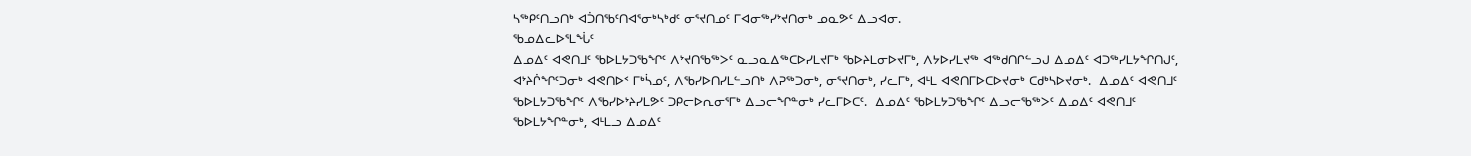ᓴᖅᑭᑦᑎᓗᑎᒃ ᐊᑑᑎᖃᑦᑎᐊᕐᓂᒃᓴᒃᑯᑦ ᓂᕐᔪᑎᓄᑦ ᒥᐊᓂᖅᓯᔾᔪᑎᓂᒃ ᓄᓇᕗᑦ ᐃᓗᐊᓂ.
ᖃᓄᐃᓚᐅᕐᒪᖔᑦ
ᐃᓄᐃᑦ ᐊᕙᑎᒧᑦ ᖃᐅᒪᔭᑐᖃᖏᑦ ᐱᔾᔪᑎᖃᖅᐳᑦ ᓇᓗᓇᐃᖅᑕᐅᓯᒪᔪᒥᒃ ᖃᐅᔨᒪᓂᐅᔪᒥᒃ, ᐱᔭᐅᓯᒪᔪᖅ ᐊᖅᑯᑎᒋᓪᓗᒍ ᐃᓄᐃᑦ ᐊᑐᖅᓯᒪᔭᖏᑎᒍᑦ, ᐊᔾᔨᒌᖏᑦᑐᓂᒃ ᐊᕙᑎᐅᑉ ᒥᒃᓵᓄᑦ, ᐱᖃᓯᐅᑎᓯᒪᓪᓗᑎᒃ ᐱᕈᖅᑐᓂᒃ, ᓂᕐᔪᑎᓂᒃ, ᓯᓚᒥᒃ, ᐊᒻᒪ ᐊᕙᑎᒥᐅᑕᐅᔪᓂᒃ ᑕᑯᒃᓴᐅᔪᓂᒃ.  ᐃᓄᐃᑦ ᐊᕙᑎᒧᑦ ᖃᐅᒪᔭᑐᖃᖏᑦ ᐱᖃᓯᐅᔾᔨᓯᒪᕗᑦ ᑐᑭᓕᐅᕆᓂᕐᒥᒃ ᐃᓗᓕᖏᓐᓂᒃ ᓯᓚᒥᐅᑕᑦ.  ᐃᓄᐃᑦ ᖃᐅᒪᔭᑐᖃᖏᑦ ᐃᓗᓕᖃᖅᐳᑦ ᐃᓄᐃᑦ ᐊᕙᑎᒧᑦ ᖃᐅᒪᔭᖏᓐᓂᒃ, ᐊᒻᒪᓗ ᐃᓄᐃᑦ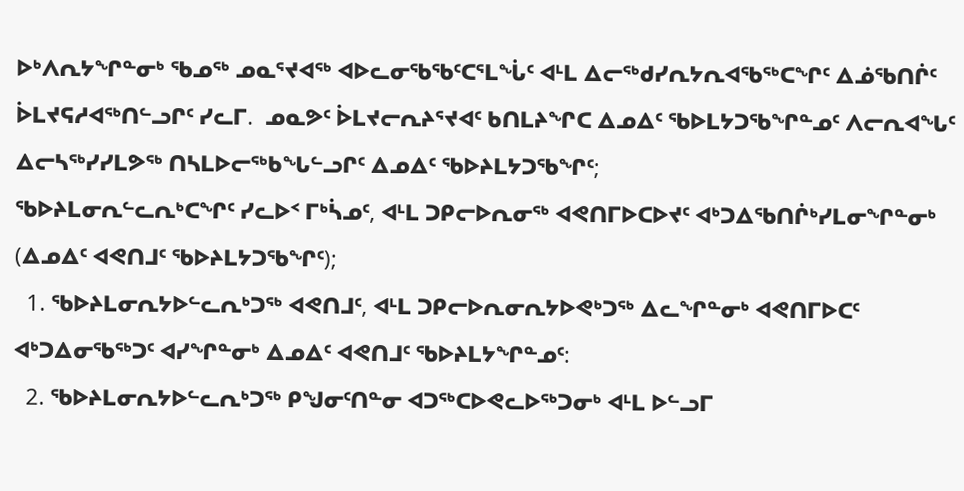ᐅᒃᐱᕆᔭᖏᓐᓂᒃ ᖃᓄᖅ ᓄᓇᕐᔪᐊᖅ ᐊᐅᓚᓂᖃᖃᑦᑕᕐᒪᖔᑦ ᐊᒻᒪ ᐃᓕᖅᑯᓯᕆᔭᕆᐊᖃᖅᑕᖏᑦ ᐃᓅᖃᑎᒌᑦ ᐆᒪᔪᕋᓱᐊᖅᑎᓪᓗᒋᑦ ᓯᓚᒥ.  ᓄᓇᕗᑦ ᐆᒪᔪᓕᕆᔨᕐᔪᐊᑦ ᑲᑎᒪᔨᖏᑕ ᐃᓄᐃᑦ ᖃᐅᒪᔭᑐᖃᖏᓐᓄᑦ ᐱᓕᕆᐊᖓᑦ ᐃᓕᓴᖅᓯᓯᒪᕗᖅ ᑎᓴᒪᐅᓕᖅᑲᖓᓪᓗᒋᑦ ᐃᓄᐃᑦ ᖃᐅᔨᒪᔭᑐᖃᖏᑦ;
ᖃᐅᔨᒪᓂᕆᓪᓚᕆᒃᑕᖏᑦ ᓯᓚᐅᑉ ᒥᒃᓵᓄᑦ, ᐊᒻᒪ ᑐᑭᓕᐅᕆᓂᖅ ᐊᕙᑎᒥᐅᑕᐅᔪᑦ ᐊᒃᑐᐃᖃᑎᒌᒃᓯᒪᓂᖏᓐᓂᒃ (ᐃᓄᐃᑦ ᐊᕙᑎᒧᑦ ᖃᐅᔨᒪᔭᑐᖃᖏᑦ);
  1. ᖃᐅᔨᒪᓂᕆᔭᐅᓪᓚᕆᒃᑐᖅ ᐊᕙᑎᒧᑦ, ᐊᒻᒪ ᑐᑭᓕᐅᕆᓂᕆᔭᐅᕙᒃᑐᖅ ᐃᓚᖏᓐᓂᒃ ᐊᕙᑎᒥᐅᑕᑦ ᐊᒃᑐᐃᓂᖃᖅᑐᑦ ᐊᓯᖏᓐᓂᒃ ᐃᓄᐃᑦ ᐊᕙᑎᒧᑦ ᖃᐅᔨᒪᔭᖏᓐᓄᑦ:
  2. ᖃᐅᔨᒪᓂᕆᔭᐅᓪᓚᕆᒃᑐᖅ ᑭᖑᓂᑦᑎᓐᓂ ᐊᑐᖅᑕᐅᕙᓚᐅᖅᑐᓂᒃ ᐊᒻᒪ ᐅᓪᓗᒥ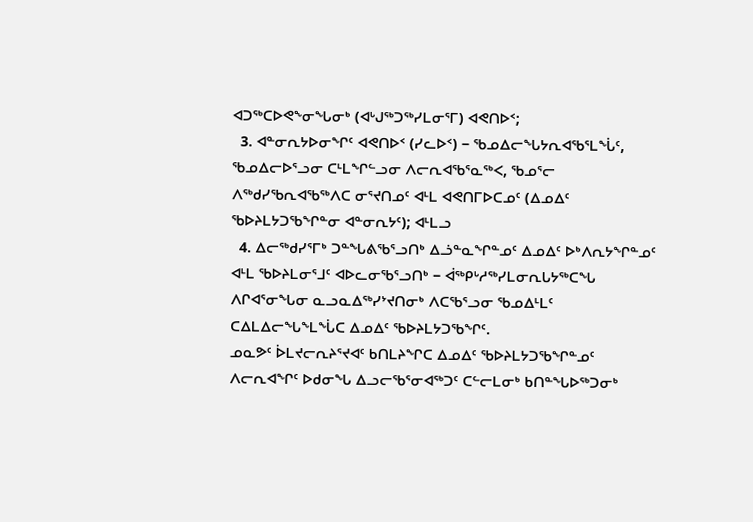ᐊᑐᖅᑕᐅᕙᖕᓂᖓᓂᒃ (ᐊᒡᒍᖅᑐᖅᓯᒪᓂᕐᒥ) ᐊᕙᑎᐅᑉ;
  3. ᐊᓐᓂᕆᔭᐅᓂᖏᑦ ᐊᕙᑎᐅᑉ (ᓯᓚᐅᑉ) − ᖃᓄᐃᓕᖓᔭᕆᐊᖃᕐᒪᖔᑦ, ᖃᓄᐃᓕᐅᕐᓗᓂ ᑕᒻᒪᖏᓪᓗᓂ ᐱᓕᕆᐊᖃᕐᓇᖅᐸ, ᖃᓄᕐᓕ ᐱᖅᑯᓯᖃᕆᐊᖃᖅᐱᑕ ᓂᕐᔪᑎᓄᑦ ᐊᒻᒪ ᐊᕙᑎᒥᐅᑕᓄᑦ (ᐃᓄᐃᑦ ᖃᐅᔨᒪᔭᑐᖃᖏᓐᓂ ᐊᓐᓂᕆᔭᑦ); ᐊᒻᒪᓗ
  4. ᐃᓕᖅᑯᓯᕐᒥᒃ ᑐᓐᖓᕕᖃᕐᓗᑎᒃ ᐃᓘᓐᓇᖏᓐᓄᑦ ᐃᓄᐃᑦ ᐅᒃᐱᕆᔭᖏᓐᓄᑦ ᐊᒻᒪ ᖃᐅᔨᒪᓂᕐᒧᑦ ᐊᐅᓚᓂᖃᕐᓗᑎᒃ − ᐋᖅᑭᒡᓱᖅᓯᒪᓂᕆᒐᔭᖅᑕᖓ ᐱᒋᐊᕐᓂᖓᓂ ᓇᓗᓇᐃᖅᓯᔾᔪᑎᓂᒃ ᐱᑕᖃᕐᓗᓂ ᖃᓄᐃᒻᒪᑦ ᑕᐃᒪᐃᓕᖓᖕᒪᖔᑕ ᐃᓄᐃᑦ ᖃᐅᔨᒪᔭᑐᖃᖏᑦ.
ᓄᓇᕗᑦ ᐆᒪᔪᓕᕆᔨᕐᔪᐊᑦ ᑲᑎᒪᔨᖏᑕ ᐃᓄᐃᑦ ᖃᐅᔨᒪᔭᑐᖃᖏᓐᓄᑦ ᐱᓕᕆᐊᖏᑦ ᐅᑯᓂᖓ ᐃᓗᓕᖃᕐᓂᐊᖅᑐᑦ ᑕᓪᓕᒪᓂᒃ ᑲᑎᓐᖓᐅᖅᑐᓂᒃ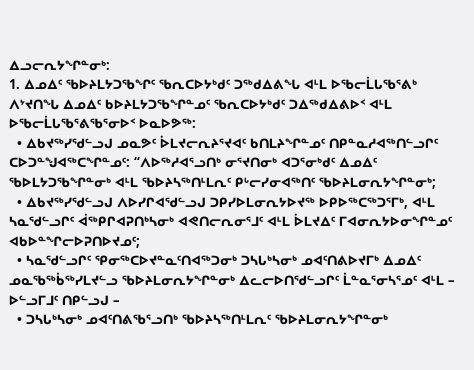ᐃᓗᓕᕆᔭᖏᓐᓂᒃ:
1. ᐃᓄᐃᑦ ᖃᐅᔨᒪᔭᑐᖃᖏᑦ ᖃᕆᑕᐅᔭᒃᑯᑦ ᑐᖅᑯᐃᕕᖓ ᐊᒻᒪ ᐅᖃᓕᒫᒐᖃᕐᕕᒃ
ᐱᔾᔪᑎᖓ ᐃᓄᐃᑦ ᑲᐅᔨᒪᔭᑐᖃᖏᓐᓄᑦ ᖃᕆᑕᐅᔭᒃᑯᑦ ᑐᐃᖅᑯᐃᕕᐅᑉ ᐊᒻᒪ ᐅᖃᓕᒫᒐᖃᕐᕕᖃᕐᓂᐅᑉ ᐅᓇᐅᕗᖅ:
  • ᐃᑲᔪᖅᓯᖁᓪᓗᒍ ᓄᓇᕗᑦ ᐆᒪᔪᓕᕆᔨᕐᔪᐊᑦ ᑲᑎᒪᔨᖏᓐᓄᑦ ᑎᑭᓐᓇᓱᐊᖅᑎᓪᓗᒋᑦ ᑕᐅᑐᓐᖑᐊᖅᑕᖏᓐᓄᑦ: “ᐱᐅᖅᓱᐊᕐᓗᑎᒃ ᓂᕐᔪᑎᓂᒃ ᐊᑐᕐᓂᒃᑯᑦ ᐃᓄᐃᑦ ᖃᐅᒪᔭᑐᖃᖏᓐᓂᒃ ᐊᒻᒪ ᖃᐅᔨᓴᖅᑎᒻᒪᕆᑦ ᑭᒡᓕᓯᓂᐊᖅᑎᑦ ᖃᐅᔨᒪᓂᕆᔭᖏᓐᓂᒃ;
  • ᐃᑲᔪᖅᓯᖁᓪᓗᒍ ᐱᐅᓯᒋᐊᖁᓪᓗᒍ ᑐᑭᓯᐅᒪᓂᕆᔭᐅᔪᖅ ᐅᑭᐅᖅᑕᖅᑐᕐᒥᒃ, ᐊᒻᒪ ᓴᓇᖁᓪᓗᒋᑦ ᐋᖅᑭᒋᐊᕈᑎᒃᓴᓂᒃ ᐊᕙᑎᓕᕆᓂᕐᒧᑦ ᐊᒻᒪ ᐆᒪᔪᐃᑦ ᒥᐊᓂᕆᔭᐅᓂᖏᓐᓄᑦ ᐊᑲᐅᓐᖏᓕᐅᕈᑎᐅᔪᓄᑦ;
  • ᓴᓇᖁᓪᓗᒋᑦ ᕿᓂᖅᑕᐅᔪᓐᓇᑦᑎᐊᖅᑐᓂᒃ ᑐᓴᒐᒃᓴᓂᒃ ᓄᐊᑦᑎᕕᐅᔪᒥᒃ ᐃᓄᐃᑦ ᓄᓇᖃᖅᑳᖅᓯᒪᔪᓪᓗ ᖃᐅᔨᒪᓂᕆᔭᖏᓐᓂᒃ ᐃᓚᓕᐅᑎᖁᓪᓗᒋᑦ ᒫᓐᓇᕐᓂᓴᕐᓄᑦ ᐊᒻᒪ – ᐅᓪᓗᒥᒧᑦ ᑎᑭᓪᓗᒍ –
  • ᑐᓴᒐᒃᓴᓂᒃ ᓄᐊᑦᑎᕕᖃᕐᓗᑎᒃ ᖃᐅᔨᓴᖅᑎᒻᒪᕆᑦ ᖃᐅᔨᒪᓂᕆᔭᖏᓐᓂᒃ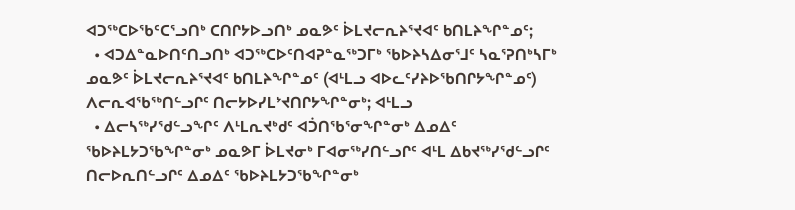ᐊᑐᖅᑕᐅᖃᑦᑕᕐᓗᑎᒃ ᑕᑎᒋᔭᐅᓗᑎᒃ ᓄᓇᕗᑦ ᐆᒪᔪᓕᕆᔨᕐᔪᐊᑦ ᑲᑎᒪᔨᖏᓐᓄᑦ;
  • ᐊᑐᐃᓐᓇᐅᑎᑦᑎᓗᑎᒃ ᐊᑐᖅᑕᐅᑦᑎᐊᕈᓐᓇᖅᑐᒥᒃ ᖃᐅᔨᓴᐃᓂᕐᒧᑦ ᓴᓇᕐᕈᑎᒃᓴᒥᒃ ᓄᓇᕗᑦ ᐆᒪᔪᓕᕆᔨᕐᔪᐊᑦ ᑲᑎᒪᔨᖏᓐᓄᑦ (ᐊᒻᒪᓗ ᐊᐅᓚᑦᓯᔨᐅᖃᑎᒋᔭᖏᓐᓄᑦ) ᐱᓕᕆᐊᖃᖅᑎᓪᓗᒋᑦ ᑎᓕᔭᐅᓯᒪᔾᔪᑎᒋᔭᖏᓐᓂᒃ; ᐊᒻᒪᓗ
  • ᐃᓕᓴᖅᓯᖁᓪᓗᖏᑦ ᐱᒻᒪᕆᔪᒃᑯᑦ ᐊᑑᑎᖃᕐᓂᖏᓐᓂᒃ ᐃᓄᐃᑦ ᖃᐅᔨᒪᔭᑐᖃᖏᓐᓂᒃ ᓄᓇᕗᒥ ᐆᒪᔪᓂᒃ ᒥᐊᓂᖅᓯᑎᓪᓗᒋᑦ ᐊᒻᒪ ᐃᑲᔪᖅᓯᖁᓪᓗᒋᑦ ᑎᓕᐅᕆᑎᓪᓗᒋᑦ ᐃᓄᐃᑦ ᖃᐅᔨᒪᔭᑐᖃᖏᓐᓂᒃ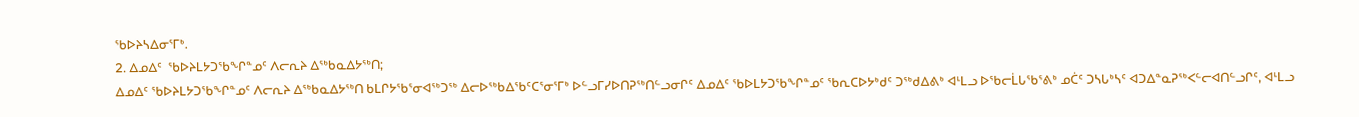ᖃᐅᔨᓴᐃᓂᕐᒥᒃ.
2. ᐃᓄᐃᑦ  ᖃᐅᔨᒪᔭᑐᖃᖏᓐᓄᑦ ᐱᓕᕆᔨ ᐃᖅᑲᓇᐃᔭᖅᑎ;
ᐃᓄᐃᑦ ᖃᐅᔨᒪᔭᑐᖃᖏᓐᓄᑦ ᐱᓕᕆᔨ ᐃᖅᑲᓇᐃᔭᖅᑎ ᑲᒪᒋᔭᖃᕐᓂᐊᖅᑐᖅ ᐃᓕᐅᖅᑲᐃᖃᑦᑕᕐᓂᕐᒥᒃ ᐅᓪᓗᒥᓯᐅᑎᕈᖅᑎᓪᓗᓂᒋᑦ ᐃᓄᐃᑦ ᖃᐅᒪᔭᑐᖃᖏᓐᓄᑦ ᖃᕆᑕᐅᔭᒃᑯᑦ ᑐᖅᑯᐃᕕᒃ ᐊᒻᒪᓗ ᐅᖃᓕᒫᒐᖃᕐᕕᒃ ᓄᑖᑦ ᑐᓴᒐᒃᓴᑦ ᐊᑐᐃᓐᓇᕈᖅᐸᓪᓕᐊᑎᓪᓗᒋᑦ, ᐊᒻᒪᓗ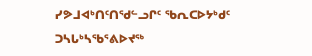ᓯᕗᒧᐊᒃᑎᑦᑎᖁᓪᓗᒋᑦ ᖃᕆᑕᐅᔭᒃᑯᑦ ᑐᓴᒐᒃᓴᖃᕐᕕᐅᔪᖅ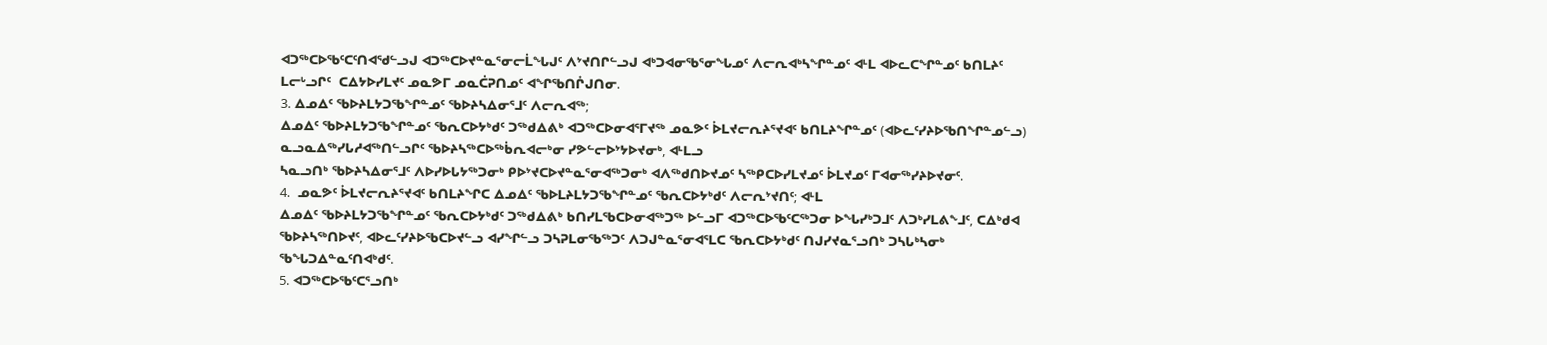ᐊᑐᖅᑕᐅᖃᑦᑕᑦᑎᐊᖁᓪᓗᒍ ᐊᑐᖅᑕᐅᔪᓐᓇᕐᓂᓕᒫᖓᒍᑦ ᐱᔾᔪᑎᒋᓪᓗᒍ ᐊᒃᑐᐊᓂᖃᕐᓂᖓᓄᑦ ᐱᓕᕆᐊᒃᓴᖏᓐᓄᑦ ᐊᒻᒪ ᐊᐅᓚᑕᖏᓐᓄᑦ ᑲᑎᒪᔨᑦ ᒪᓕᒡᓗᒋᑦ  ᑕᐃᔭᐅᓯᒪᔪᑦ ᓄᓇᕗᒥ ᓄᓇᑖᕈᑎᓄᑦ ᐊᖏᖃᑎᒌᒍᑎᓂ.
3. ᐃᓄᐃᑦ ᖃᐅᔨᒪᔭᑐᖃᖏᓐᓄᑦ ᖃᐅᔨᓴᐃᓂᕐᒧᑦ ᐱᓕᕆᐊᖅ;
ᐃᓄᐃᑦ ᖃᐅᔨᒪᔭᑐᖃᖏᓐᓄᑦ ᖃᕆᑕᐅᔭᒃᑯᑦ ᑐᖅᑯᐃᕕᒃ ᐊᑐᖅᑕᐅᓂᐊᕐᒥᔪᖅ ᓄᓇᕗᑦ ᐆᒪᔪᓕᕆᔨᕐᔪᐊᑦ ᑲᑎᒪᔨᖏᓐᓄᑦ (ᐊᐅᓚᑦᓯᔨᐅᖃᑎᖏᓐᓄᓪᓗ) ᓇᓗᓇᐃᖅᓯᒐᓱᐊᖅᑎᓪᓗᒋᑦ ᖃᐅᔨᓴᖅᑕᐅᖅᑳᕆᐊᓕᒃᓂ ᓯᕗᓪᓕᐅᔾᔭᐅᔪᓂᒃ, ᐊᒻᒪᓗ
ᓴᓇᓗᑎᒃ ᖃᐅᔨᓴᐃᓂᕐᒧᑦ ᐱᐅᓯᐅᒐᔭᖅᑐᓂᒃ ᑭᐅᔾᔪᑕᐅᔪᓐᓇᕐᓂᐊᖅᑐᓂᒃ ᐊᐱᖅᑯᑎᐅᔪᓄᑦ ᓴᖅᑭᑕᐅᓯᒪᔪᓄᑦ ᐆᒪᔪᓄᑦ ᒥᐊᓂᖅᓯᔨᐅᔪᓂᑦ.
4.  ᓄᓇᕗᑦ ᐆᒪᔪᓕᕆᔨᕐᔪᐊᑦ ᑲᑎᒪᔨᖏᑕ ᐃᓄᐃᑦ ᖃᐅᒪᔨᒪᔭᑐᖃᖏᓐᓄᑦ ᖃᕆᑕᐅᔭᒃᑯᑦ ᐱᓕᕆᔾᔪᑎᑦ; ᐊᒻᒪ
ᐃᓄᐃᑦ ᖃᐅᔨᒪᔭᑐᖃᖏᓐᓄᑦ ᖃᕆᑕᐅᔭᒃᑯᑦ ᑐᖅᑯᐃᕕᒃ ᑲᑎᓯᒪᖃᑕᐅᓂᐊᖅᑐᖅ ᐅᓪᓗᒥ ᐊᑐᖅᑕᐅᖃᑦᑕᖅᑐᓂ ᐅᖓᓯᒃᑐᒧᑦ ᐱᑐᒃᓯᒪᕕᖕᒧᑦ, ᑕᐃᒃᑯᐊ ᖃᐅᔨᓴᖅᑎᐅᔪᑦ, ᐊᐅᓚᑦᓯᔨᐅᖃᑕᐅᔪᓪᓗ ᐊᓯᖏᓪᓗ ᑐᓴᕈᒪᓂᖃᖅᑐᑦ ᐱᑐᒍᓐᓇᕐᓂᐊᕐᒪᑕ ᖃᕆᑕᐅᔭᒃᑯᑦ ᑎᒍᓯᔪᓇᕐᓗᑎᒃ ᑐᓴᒐᒃᓴᓂᒃ ᖃᖓᑐᐃᓐᓇᑦᑎᐊᒃᑯᑦ.
5. ᐊᑐᖅᑕᐅᖃᑦᑕᕐᓗᑎᒃ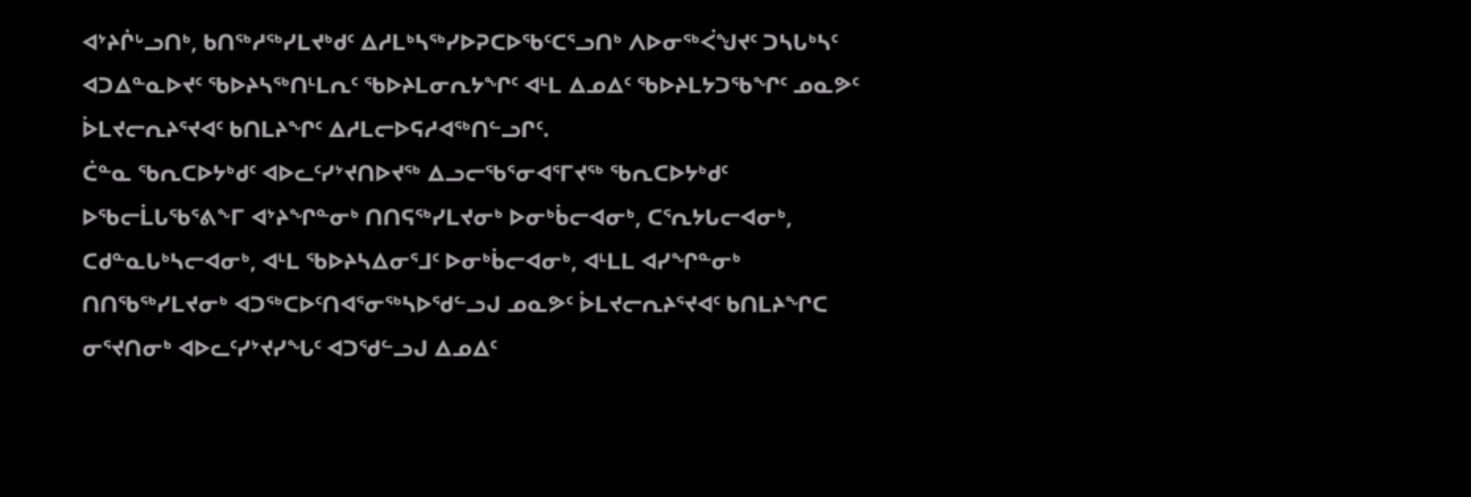ᐊᔾᔨᒌᒡᓗᑎᒃ, ᑲᑎᖅᓱᖅᓯᒪᔪᒃᑯᑦ ᐃᓱᒪᒃᓴᖅᓯᐅᕈᑕᐅᖃᑦᑕᕐᓗᑎᒃ ᐱᐅᓂᖅᐹᖑᔪᑦ ᑐᓴᒐᒃᓴᑦ ᐊᑐᐃᓐᓇᐅᔪᑦ ᖃᐅᔨᓴᖅᑎᒻᒪᕆᑦ ᖃᐅᔨᒪᓂᕆᔭᖏᑦ ᐊᒻᒪ ᐃᓄᐃᑦ ᖃᐅᔨᒪᔭᑐᖃᖏᑦ ᓄᓇᕗᑦ ᐆᒪᔪᓕᕆᔨᕐᔪᐊᑦ ᑲᑎᒪᔨᖏᑦ ᐃᓱᒪᓕᐅᕋᓱᐊᖅᑎᓪᓗᒋᑦ.
ᑖᓐᓇ ᖃᕆᑕᐅᔭᒃᑯᑦ ᐊᐅᓚᑦᓯᔾᔪᑎᐅᔪᖅ ᐃᓗᓕᖃᕐᓂᐊᕐᒥᔪᖅ ᖃᕆᑕᐅᔭᒃᑯᑦ ᐅᖃᓕᒫᒐᖃᕐᕕᖕᒥ ᐊᔾᔨᖏᓐᓂᒃ ᑎᑎᕋᖅᓯᒪᔪᓂᒃ ᐅᓂᒃᑳᓕᐊᓂᒃ, ᑕᕐᕆᔭᒐᓕᐊᓂᒃ, ᑕᑯᓐᓇᒐᒃᓴᓕᐊᓂᒃ, ᐊᒻᒪ ᖃᐅᔨᓴᐃᓂᕐᒧᑦ ᐅᓂᒃᑳᓕᐊᓂᒃ, ᐊᒻᒪᒪ ᐊᓯᖏᓐᓂᒃ ᑎᑎᖃᖅᓯᒪᔪᓂᒃ ᐊᑐᖅᑕᐅᑦᑎᐊᕐᓂᖅᓴᐅᖁᓪᓗᒍ ᓄᓇᕗᑦ ᐆᒪᔪᓕᕆᔨᕐᔪᐊᑦ ᑲᑎᒪᔨᖏᑕ ᓂᕐᔪᑎᓂᒃ ᐊᐅᓚᑦᓯᔾᔪᓯᖓᑦ ᐊᑐᖁᓪᓗᒍ ᐃᓄᐃᑦ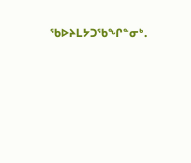ᖃᐅᔨᒪᔭᑐᖃᖏᓐᓂᒃ.